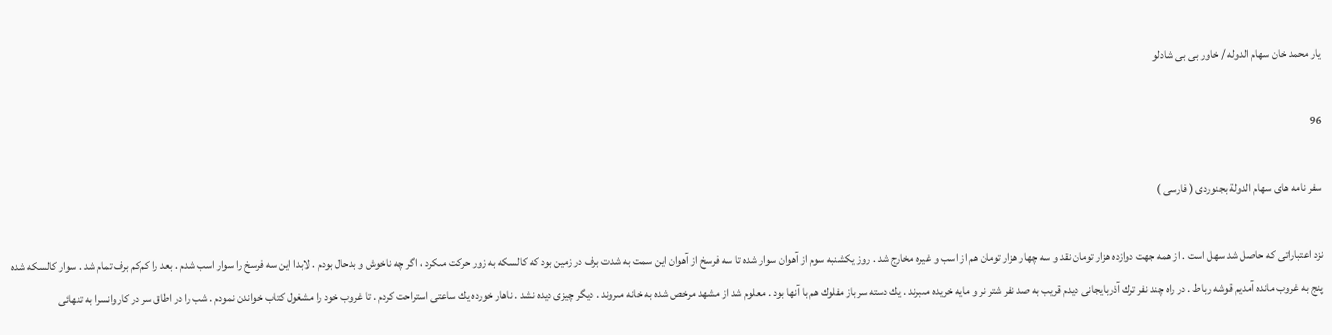يار محمد خان سهام الدوله / خاور بى بى شادلو

96

سفر نامه هاى سهام الدولة بجنوردى ( فارسى )

نزد اعتباراتى كه حاصل شد سهل است . از همه جهت دوازده هزار تومان نقد و سه چهار هزار تومان هم از اسب و غيره مخارج شد . روز يكشنبه سوم از آهوان سوار شده تا سه فرسخ از آهوان اين سمت به شدت برف در زمين بود كه كالسكه به زور حركت مىكرد ، اگر چه ناخوش و بدحال بودم . لابدا اين سه فرسخ را سوار اسب شدم . بعد را كم‌كم برف تمام شد . سوار كالسكه شده پنج به غروب مانده آمديم قوشه رباط . در راه چند نفر ترك آذربايجانى ديدم قريب به صد نفر شتر نر و مايه خريده مىبرند . يك دسته سرباز مفلوك هم با آنها بود . معلوم شد از مشهد مرخص شده به خانه مىروند . ديگر چيزى ديده نشد . ناهار خورده يك ساعتى استراحت كردم . تا غروب خود را مشغول كتاب خواندن نمودم . شب را در اطاق سر در كاروانسرا به تنهائى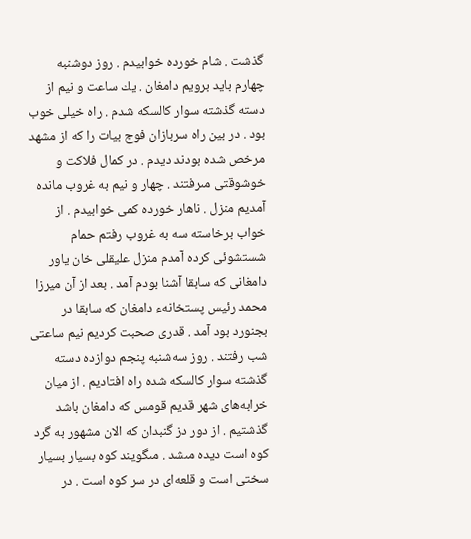گذشت . شام خورده خوابيدم . روز دوشنبه چهارم بايد برويم دامغان . يك ساعت و نيم از دسته گذشته سوار كالسكه شدم . راه خيلى خوب بود . در بين راه سربازان فوج بيات را كه از مشهد مرخص شده بودند ديدم . در كمال فلاكت و خوشوقتى مىرفتند . چهار و نيم به غروب مانده آمديم منزل . ناهار خورده كمى خوابيدم . از خواب برخاسته سه به غروب رفتم حمام شستشوئى كرده آمدم منزل عليقلى خان ياور دامغانى كه سابقا آشنا بودم آمد . بعد از آن ميرزا محمد رئيس پستخانهء دامغان كه سابقا در بجنورد بود آمد . قدرى صحبت كرديم نيم ساعتى شب رفتند . روز سه‌شنبه پنجم دوازده دسته گذشته سوار كالسكه شده راه افتاديم . از ميان خرابه‌هاى شهر قديم قومس كه دامغان باشد گذشتيم . از دور دز گنبدان كه الان مشهور به گرد كوه است ديده مىشد . مىگويند كوه بسيار بسيار سختى است و قلعه‌اى در سر كوه است . در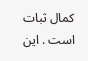كمال ثبات است . اين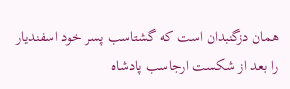همان دزگنبدان است كه گشتاسب پسر خود اسفنديار را بعد از شكست ارجاسب پادشاه